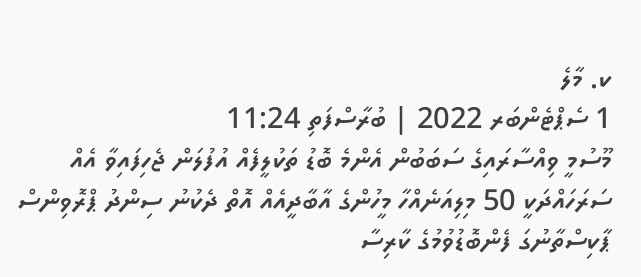ކ. މާލެ
1 ސެޕްޓެންބަރ 2022 | ބުރާސްފަތި 11:24
މޫސުމީ ވިއްސާރައިގެ ސަބަބުން އެންމެ ބޮޑު ތަކުލީފެއް އުފުލަން ޖެހިފައިވާ އެއް ސަރަހައްދަކީ 50 މިލިއަނެއްހާ މީހުންގެ އާބާދީއެއް އޮތް ދެކުނު ސިންދު ޕްރޮވިންސް
ޕާކިސްތާނުގަ ފެންބޮޑުވުމުގެ ކާރިސާ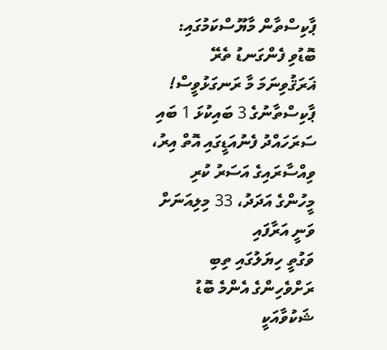ޕާކިސްތާން މާޔޫސްކަމުގައި: ބޮޑުވި ފެންގަނޑު ތެރޭ ޣަރަޤުވިނަމަ މާ ރަނގަޅުވީސް!
ޕާކިސްތާނުގެ 3 ބައިކުޅަ 1 ބައި ސަރަހައްދު ފެނުއަޑީގައި އޮތް އިރު، ވިއްސާރައިގެ އަސަރު ކުރި މީހުންގެ އަދަދު، 33 މިލިއަނަށް ވަނީ އަރާފައި
ވަގުތީ ހިޔަލުގައި ތިބި ރަށްވެހިންގެ އެންމެ ބޮޑު ޝަކުވާއަކީ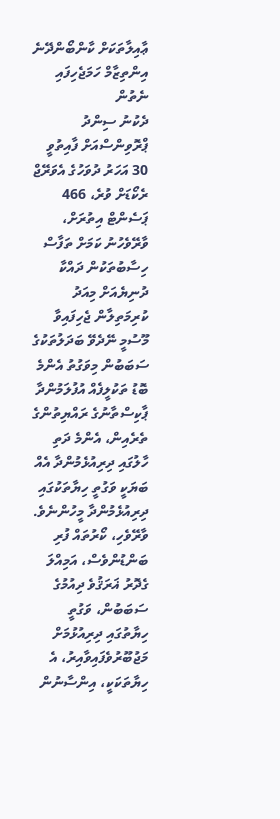ޢާއިލާތަކަށް ކާންބޯންދޭނެ އިންތިޒާމް ހަމަޖެހިފައި ނެތުން
ދެކުނު ސިންދު ޕްރޮވިންސްއަށް ފާއިތުވީ 30 އަހަރު ދުވަހުގެ އެވަރޭޖް ރެކޯޑަށް ވުރެ، 466 ޕަސެންޓް އިތުރަށް، ވާރޭވެހުނު ކަމަށް ތަފާސް ހިސާބުތަކުން ދައްކާ
ދުނިޔެއަށް މިއަދު ކުރިމަތިލާން ޖެހިފައިވާ މޫސުމީ ނޭދެވޭ ބަދަލުތަކުގެ ސަބަބުން މިވަގުތު އެންމެ ބޮޑު ތަކުލީފެއް އުފުލަމުންދާ ޕާކިސްތާނުގެ ރައްޔިތުންގެ ތެރެއިން، އެންމެ ދަތި ހާލުގައި ދިރިއުޅެމުންދާ އެއް ބަޔަކީ ވަގުތީ ހިޔާތަކުގައި ދިރިއުޅެމުންދާ މީހުންނެވެ. ވާރޭވެހި، ކޯރުތައް ފުރި ބަންޑުންވެސް، އަމިއްލަ ގެދޮރު ޣަރަޤުވެ ދިއުމުގެ ސަބަބުން، ވަގުތީ ހިޔާތުގައި ދިރިއުޅުމަށް މަޖުބޫރުވެފައިވާއިރު، އެ ހިޔާތަކަކީ، އިންސާނުން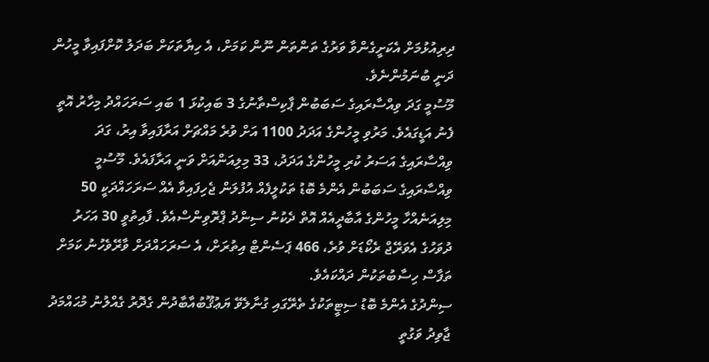ދިރިއުޅުމަށް އެކަށީގެންވާ ވަރުގެ ތަންތަން ނޫން ކަމަށް، އެ ހިޔާތަކަށް ބަދަލު ކޮށްފައިވާ މީހުން ދަނީ ބުނަމުންނެވެ.
މޫސުމީ ގަދަ ވިއްސާރައިގެ ސަބަބުން ޕާކިސްތާނުގެ 3 ބައިކުޅަ 1 ބައި ސަރަހައްދު މިހާރު އޮތީ ފެނު އަޑީގައެވެ. މަރުވި މީހުންގެ އަދަދު 1100 އަށް ވުރެ މައްޗަށް އަރާފައިވާ އިރު، ގަދަ ވިއްސާރައިގެ އަސަރު ކުރި މީހުންގެ އަދަދު، 33 މިލިއަންއަށް ވަނީ އަރާފައެވެ. މޫސުމީ ވިއްސާރައިގެ ސަބަބުން އެންމެ ބޮޑު ތަކުލީފެއް އުފުލަން ޖެހިފައިވާ އެއް ސަރަހައްދަކީ 50 މިލިއަނެއްހާ މީހުންގެ އާބާދީއެއް އޮތް ދެކުނު ސިންދު ޕްރޮވިންސްއެވެ. ފާއިތުވީ 30 އަހަރު ދުވަހުގެ އެވަރޭޖް ރެކޯޑަށް ވުރެ، 466 ޕަސެންޓް އިތުރަށް، އެ ސަރަހައްދަށް ވާރޭވެހުނު ކަމަށް ތަފާސް ހިސާބުތަކުން ދައްކައެވެ.
ސިންދުގެ އެންމެ ބޮޑު ސިޓީތަކުގެ ތެރޭގައި ގުނާލެވޭ ޔަޢުޤޫބުއާބާދުން ގެދޮރު ގެއްލުނު މުޙައްމަދު ޖާވިދު ވަގުތީ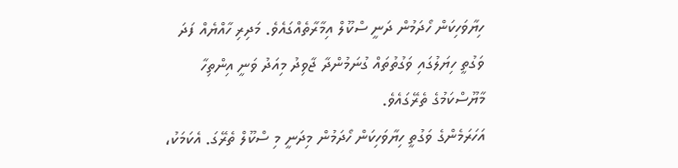ހިޔާވަހިކަން ހޯދަމުން ދަނީ ސްކޫލް އިމާރާތެއްގައެވެ. މަދިރި ހާއްޔެއް ފަދަ ވަގުތީ ހިޔަލުގައި ވަގުތުތައް ގުނަމުންދާ ޖާވިދު މިއަދު ވަނީ އިންތިހާ މާޔޫސްކަމުގެ ތެރޭގައެވެ.
އަހަރަމެންގެ ވަގުތީ ހިޔާވަހިކަން ހޯދަމުން މިދަނީ މި ސްކޫލް ތެރޭގަ. އެކަމަކު،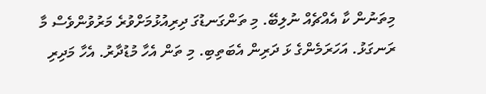މިތަނުން ކާ އެއްޗެއް ނުލިބޭ. މި ތަންގަނޑުގަ ދިރިއުޅުމަށްވުރެ މަރުވުންވެސް މާ ރަނގަޅު. އަހަރަމެންގެ ޅަ ދަރިން އެބަތިބި. މި ތަން އެހާ މުޑުދާރު. އެހާ މަދިރި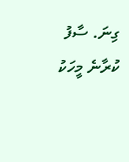ގިނަ. ސާފު ކުރާނެ މީހަކު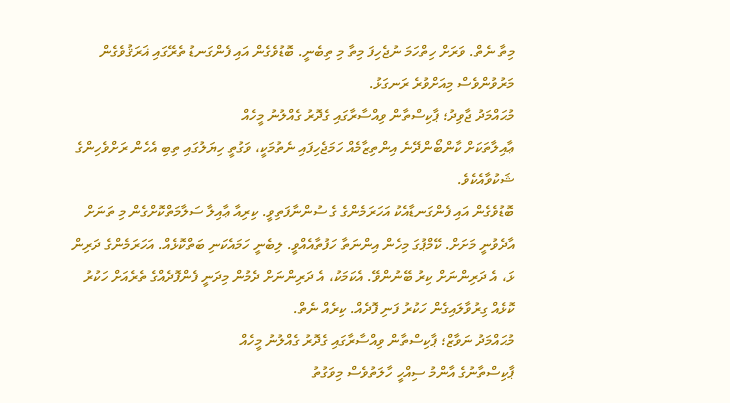މިތާ ނެތް. ވަރަށް ހިތްހަމަ ނުޖެހިފަ މިތާ މި ތިބެނީ. ބޮޑުވެގެން އައި ފެންގަނޑު ތެރޭގައި ޣަރަޤުވެގެން މަރުވުންވެސް މިއަށްވުރެ ރަނގަޅު.
މުޙައްމަދު ޖާވިދު؛ ޕާކިސްތާން ވިއްސާރާގައި ގެދޮރު ގެއްލުނު މީހެއް
ޢާއިލާތަކަށް ކާންބޯންދޭނެ އިންތިޒާމެއް ހަމަޖެހިފައި ނެތުމަކީ، ވަގުތީ ހިޔަލުގައި ތިބި އެހެން ރަށްވެހިންގެ ޝަކުވާއެކެވެ.
ބޮޑުވެގެން އައި ފެންގަނޑާއެކު އަހަރަމެންގެ ގެ ސުންނާފަތިވީ. ކިރިއާ ޢާއިލާ ސަލާމަތްކޮށްގެން މި ތަނަށް އާދެވުނީ މަށަށް. ކޭމްޕުގަ މިހެން އިންނަތާ ހަފުތާއެއްވީ. ލިބެނީ ހަމައެކަނި ބަތްކޮޅެއް. އަހަރަމެންގެ ދަރިން ޅަ، އެ ދަރިންނަށް ކިރު ބޭނުންވޭ. އެކަމަކު، އެ ދަރިންނަށް ދެމުން މިދަނީ ފެންފޮދެއްގެ ތެރެއަށް ހަކުރު ކޮޅެއް ގިރުވާލައިގެން ހަކުރު ފަނި ފޮދެއް. ކިރެއް ނެތް.
މުޙައްމަދު ނަވާޒް؛ ޕާކިސްތާން ވިއްސާރާގައި ގެދޮރު ގެއްލުނު މީހެއް
ޕާކިސްތާނުގެ އާންމު ސިއްހީ ހާލަތުވެސް މިވަގުތު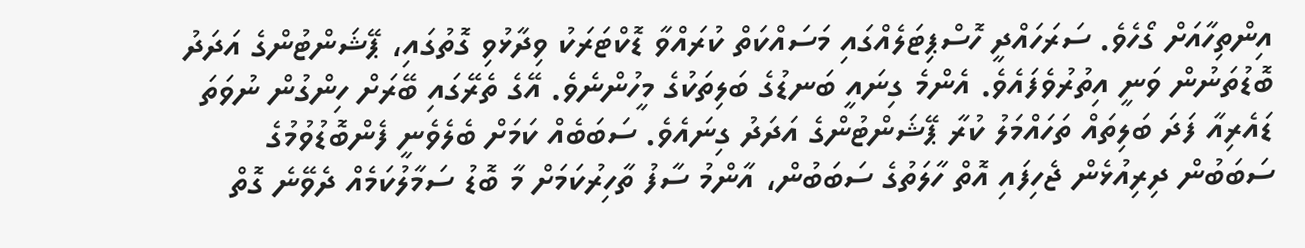އިންތިހާއަށް ގޯހެވެ. ސަރަހައްދީ ހޮސްޕިޓަލެއްގައި މަސައްކަތް ކުރައްވާ ޑޮކްޓަރަކު ވިދާޅުވި ގޮތުގައި، ޕޭޝަންޓުންގެ އަދަދު ބޮޑުތަނުން ވަނީ އިތުރުވެފައެވެ. އެންމެ ގިނައީ ބަނޑުގެ ބަލިތަކުގެ މީހުންނެވެ. އޭގެ ތެރޭގައި ބޭރަށް ހިންގުން ނުވަތަ ޑައެރިއާ ފަދަ ބަލިތައް ތަހައްމަލު ކުރާ ޕޭޝަންޓުންގެ އަދަދު ގިނައެވެ. ސަބަބެއް ކަމަށް ބެލެވެނީ ފެންބޮޑުވުމުގެ ސަބަބުން ދިރިއުޅެން ޖެހިފައި އޮތް ހާލަތުގެ ސަބަބުން، އާންމު ސާފު ތާހިރުކަމަށް މާ ބޮޑު ސަމާލުކަމެއް ދެވޭނެ ގޮތް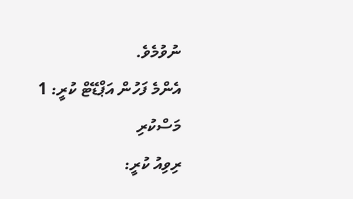ނުވުމެވެ.
އެންމެ ފަހުން އަޕްޑޭޓް ކުރީ: 1 މަސްކުރި
ރިވިއު ކުރީ: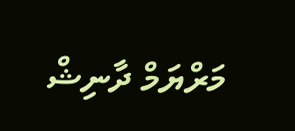މަރްޔަމް ދާނިޝް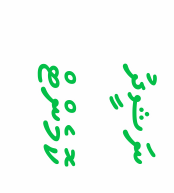ނަޝީދު
ކޮމެންޓް